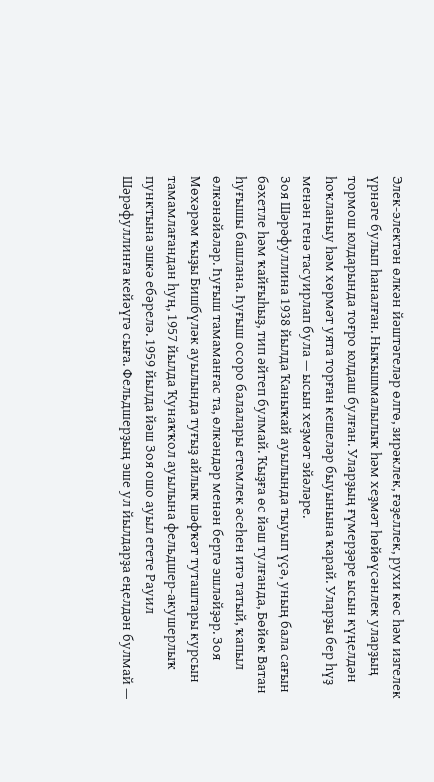Элек-электән өлкән йәштәгеләр өлгө, зирәклек, ғәҙеллек, рухи көс hәм изгелек үрнәге булып һаналған. Ныҡышмалылыҡ һәм хеҙмәт һөйөүсәнлек уларҙың тормош юлдарында тоғро юлдаш булған. Уларҙың ғүмерҙәре ысын күңелдән һоҡланыу һәм хөрмәт уята торған кешеләр быуынына ҡарай. Уларҙы бер һүҙ менән генә тасуирлап була — ысын хеҙмәт эйәләре.
Зоя Шәрәфуллина 1938 йылда Ҡаныҡай ауылында тыуып үҫә, уның бала сағын бәхетле hәм ҡайғыһыҙ, тип әйтеп булмай. Ҡыҙға өс йәш тулғанда, Бөйөк Ватан һуғышы башлана. Һуғыш осоро балалары етемлек әсеһен итә татый, ҡапыл өлкәнәйәләр. Һуғыш тамаманғас та, өлкәндәр менән бергә эшләйҙәр. Зоя Мөхәрәм ҡыҙы Бишбүләк ауылында туғыҙ айлыҡ шәфҡәт туташтары курсын тамамлағандан һуң, 1957 йылда Ҡунаҡҡол ауылына фельдшер-акушерлыҡ пунктына эшкә ебәрелә. 1959 йылда йәш Зоя ошо ауыл егете Рауил Шәрәфуллинға кейәүгә сыға. Фельдшерҙың эше ул йылдарҙа еңелдән булмай —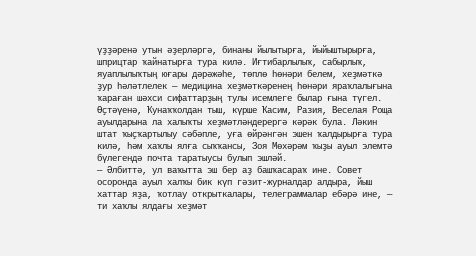үҙҙәренә утын әҙерләргә, бинаны йылытырға, йыйыштырырға, шприцтар ҡайнатырға тура килә. Иғтибарлылыҡ, сабырлыҡ, яуаплылыҡтың юғары дәрәжәһе, төплө һөнәри белем, хеҙмәткә ҙур һәләтлелек — медицина хеҙмәткәренең hөнәри яраҡлалығына ҡараған шәхси сифаттарҙың тулы исемлеге былар ғына түгел. Өҫтәүенә, Ҡунаҡҡолдан тыш, күрше Ҡасим, Разия, Веселая Роща ауылдарына ла халыҡты хеҙмәтләндерергә кәрәк була. Ләкин штат ҡыҫҡартылыу сәбәпле, уға өйрәнгән эшен ҡалдырырға тура килә, hәм хаҡлы ялға сыҡҡансы, Зоя Мөхәрәм ҡыҙы ауыл элемтә бүлегендә почта таратыусы булып эшләй.
— Әлбиттә, ул ваҡытта эш бер аҙ башҡасараҡ ине. Совет осоронда ауыл халҡы бик күп гәзит-журналдар алдыра, йыш хаттар яҙа, ҡотлау открыткалары, телеграммалар ебәрә ине, — ти хаҡлы ялдағы хеҙмәт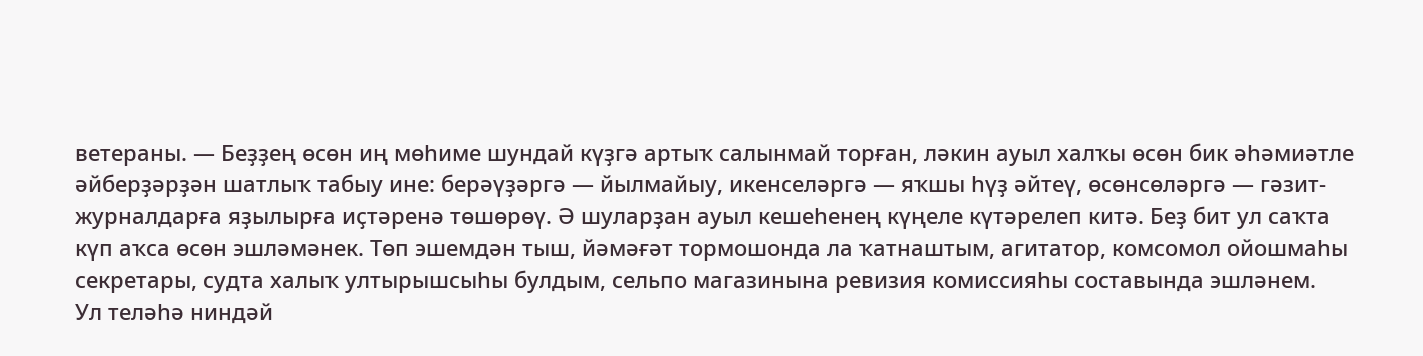ветераны. — Беҙҙең өсөн иң мөhиме шундай күҙгә артыҡ салынмай торған, ләкин ауыл халҡы өсөн бик әһәмиәтле әйберҙәрҙән шатлыҡ табыу ине: берәүҙәргә — йылмайыу, икенселәргә — яҡшы һүҙ әйтеү, өсөнсөләргә — гәзит-журналдарға яҙылырға иҫтәренә төшөрөү. Ә шуларҙан ауыл кешеһенең күңеле күтәрелеп китә. Беҙ бит ул саҡта күп аҡса өсөн эшләмәнек. Төп эшемдән тыш, йәмәғәт тормошонда ла ҡатнаштым, агитатор, комсомол ойошмаһы секретары, судта халыҡ ултырышсыһы булдым, сельпо магазинына ревизия комиссияһы составында эшләнем.
Ул теләһә ниндәй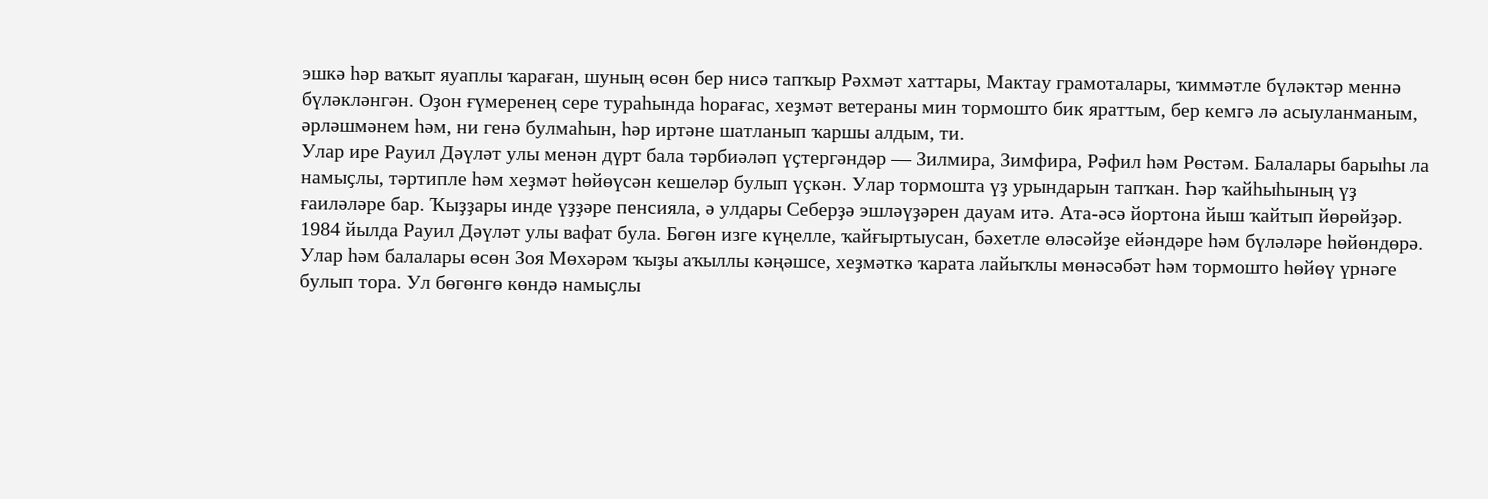эшкә hәр ваҡыт яуаплы ҡараған, шуның өсөн бер нисә тапҡыр Рәхмәт хаттары, Мактау грамоталары, ҡиммәтле бүләктәр меннә бүләкләнгән. Оҙон ғүмеренең сере тураһында һорағас, хеҙмәт ветераны мин тормошто бик яраттым, бер кемгә лә асыуланманым, әрләшмәнем hәм, ни генә булмаһын, һәр иртәне шатланып ҡаршы алдым, ти.
Улар ире Рауил Дәүләт улы менән дүрт бала тәрбиәләп үҫтергәндәр — Зилмира, Зимфира, Рәфил hәм Рөстәм. Балалары барыһы ла намыҫлы, тәртипле hәм хеҙмәт һөйөүсән кешеләр булып үҫкән. Улар тормошта үҙ урындарын тапҡан. Һәр ҡайһыһының үҙ ғаиләләре бар. Ҡыҙҙары инде үҙҙәре пенсияла, ә улдары Себерҙә эшләүҙәрен дауам итә. Ата-әсә йортона йыш ҡайтып йөрөйҙәр. 1984 йылда Рауил Дәүләт улы вафат була. Бөгөн изге күңелле, ҡайғыртыусан, бәхетле өләсәйҙе ейәндәре һәм бүләләре һөйөндөрә. Улар hәм балалары өсөн Зоя Мөхәрәм ҡыҙы аҡыллы кәңәшсе, хеҙмәткә ҡарата лайыҡлы мөнәсәбәт hәм тормошто һөйөү үрнәге булып тора. Ул бөгөнгө көндә намыҫлы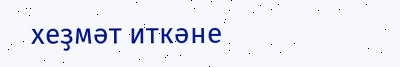хеҙмәт иткәне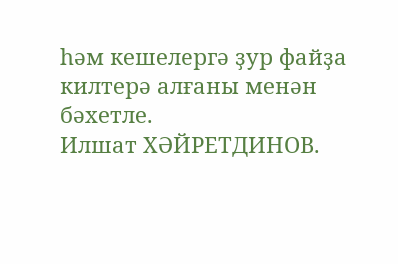hәм кешелeргә ҙур файҙа килтерә алғаны менән бәхетле.
Илшат ХӘЙРЕТДИНОВ.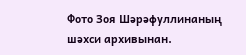Фото Зоя Шәрәфуллинаның шәхси архивынан.